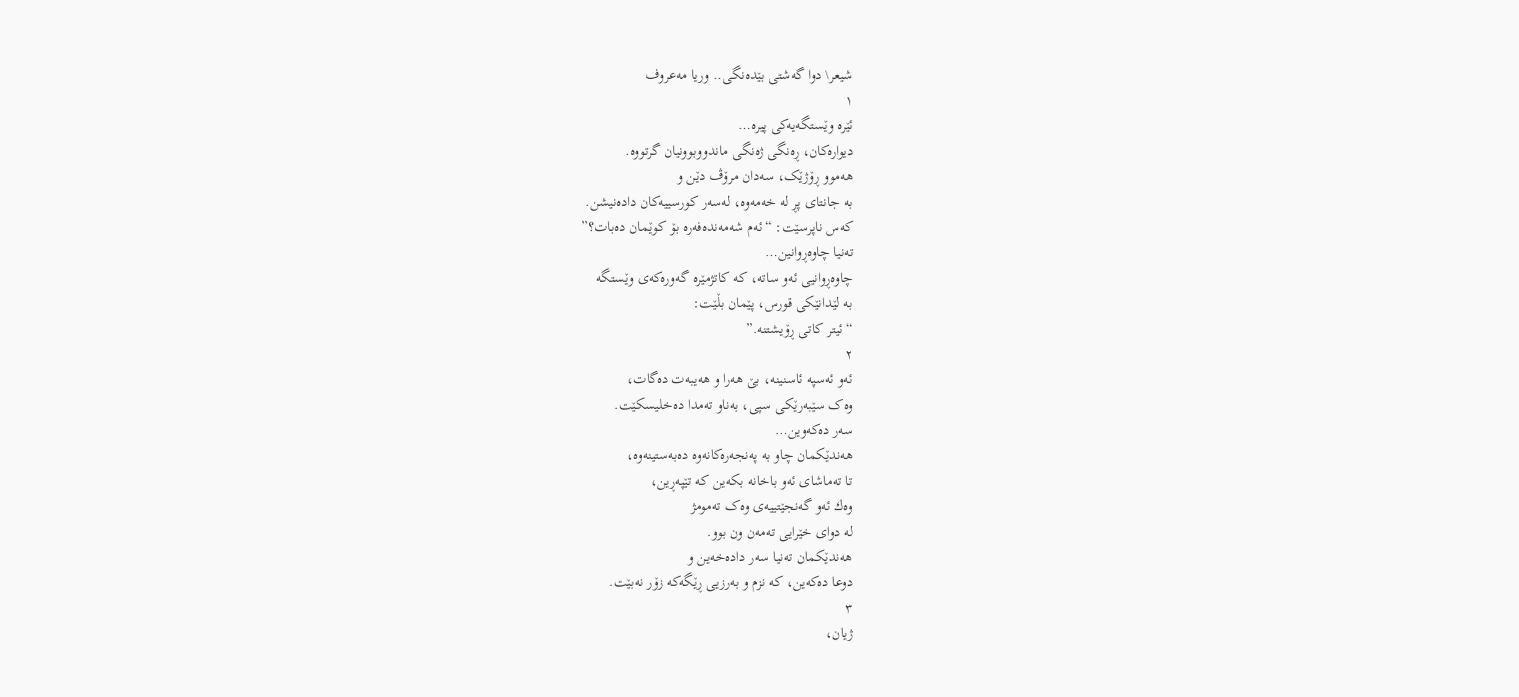شیعر\ دوا گەشتی بێدەنگی.. وریا مەعروف
١
ئێرە وێستگەیەکی پیرە…
دیوارەکان، ڕەنگی ژەنگی ماندووبوونیان گرتووە.
هەموو ڕۆژێک، سەدان مرۆڤ دێن و
بە جانتای پڕ لە خەمەوە، لەسەر کورسییەکان دادەنیشن.
کەس ناپرسێت: “ئەم شەمەندەفەرە بۆ کوێمان دەبات؟”
تەنیا چاوەڕوانین…
چاوەڕوانیی ئەو ساتە، کە کاتژمێرە گەورەکەی وێستگە
بە لێدانێکی قورس، پێمان بڵێت:
“ئیتر کاتی ڕۆیشتنە.”
٢
ئەو ئەسپە ئاسنینە، بێ هەرا و هەیبەت دەگات،
وەک سێبەرێکی سپی، بەناو تەمدا دەخلیسکێت.
سەر دەکەوین…
هەندێکمان چاو بە پەنجەرەکانەوە دەبەستینەوە،
تا تەماشای ئەو باخانە بکەین کە تێپەڕین،
وەك ئەو گەنجێتییەی وەک تەمومژ
لە دوای خێرایی تەمەن ون بوو.
هەندێکمان تەنیا سەر دادەخەین و
دوعا دەکەین، کە نزم و بەرزیی ڕێگەکە زۆر نەبێت.
٣
ژیان،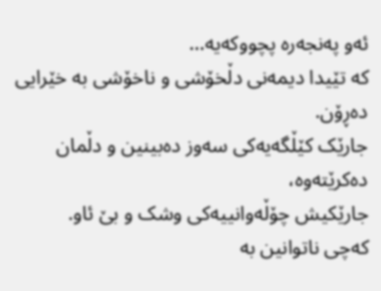ئەو پەنجەرە پچووکەیە…
کە تێیدا دیمەنی دڵخۆشی و ناخۆشی بە خێرایی دەڕۆن.
جارێک کێڵگەیەکی سەوز دەبینین و دڵمان دەکرێتەوە،
جارێکیش چۆڵەوانییەکی وشک و بێ ئاو.
کەچی ناتوانین بە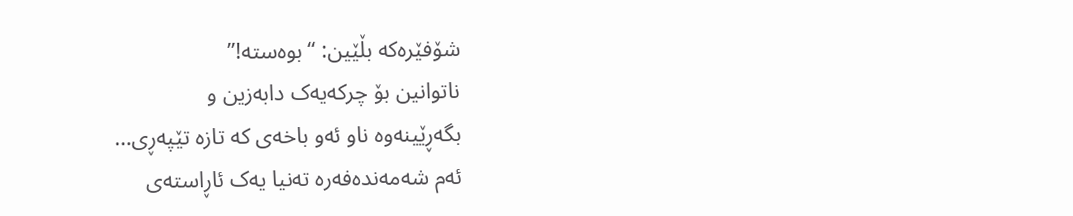شۆفێرەکە بڵێین: “بوەستە!”
ناتوانین بۆ چرکەیەک دابەزین و
بگەڕێینەوە ناو ئەو باخەی کە تازە تێپەڕی…
ئەم شەمەندەفەرە تەنیا یەک ئاڕاستەی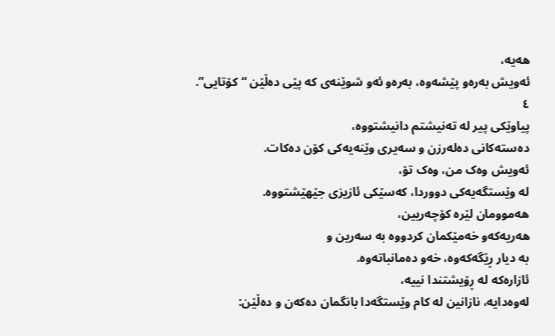هەیە،
ئەویش بەرەو پێشەوە، بەرەو ئەو شوێنەی کە پێی دەڵێن “کۆتایی”.
٤
پیاوێکی پیر لە تەنیشتم دانیشتووە،
دەستەکانی دەلەرزن و سەیری وێنەیەکی کۆن دەکات.
ئەویش وەک من، وەک تۆ،
لە وێستگەیەکی دووردا، کەسێکی ئازیزی جێهێشتووە.
هەموومان لێرە کۆچەریین،
هەریەکەو خەمێکمان کردووە بە سەرین و
بە دیار ڕێگەکەوە، خەو دەمانباتەوە.
ئازارەکە لە ڕۆیشتندا نییە،
لەوەدایە، نازانین لە کام وێستگەدا بانگمان دەکەن و دەڵێن: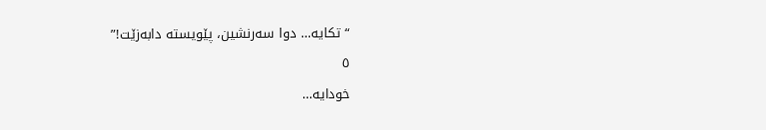“تکایە… دوا سەرنشین، پێویستە دابەزێت!”
٥
خودایە…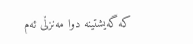کە گەیشتینە دوا مەنزڵی ئەم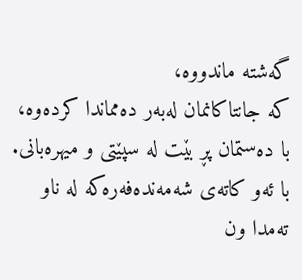گەشتە ماندووە،
کە جانتاکانمان لەبەر دەمماندا کردەوە،
با دەستمان پڕ بێت لە سپێتی و میهرەبانی.
با ئەو کاتەی شەمەندەفەرەکە لە ناو تەمدا ون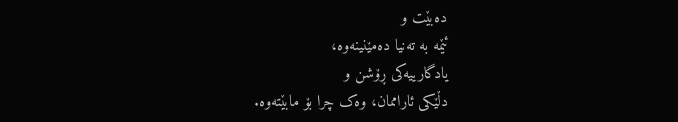دەبێت و
ئێمە بە تەنیا دەمێنینەوە،
یادگارییەکی ڕۆشن و
دڵێکی ئاراممان، وەک چرا بۆ مابێتەوە.